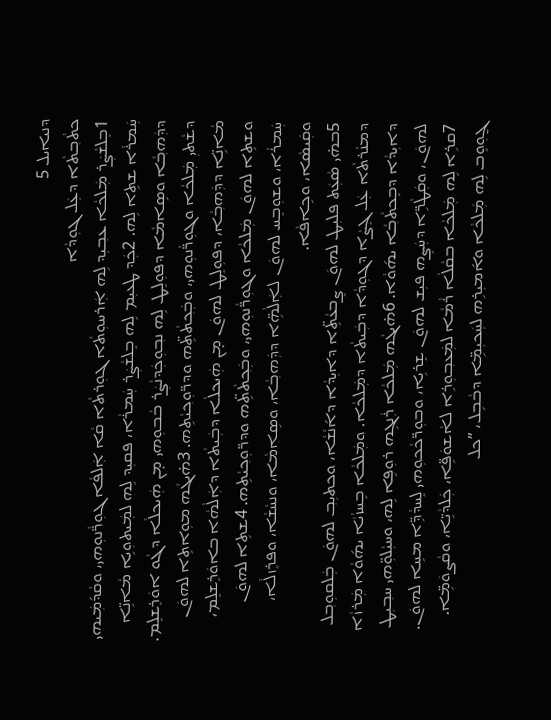ܕܢܝܐܝܠ 5
ܟܬܵܒ݂ܬܵܐ ܕܥܲܠ ܓܘܼܕܵܐ
1ܒܸܠܫܵܨܲܪ ܡܲܠܟܵܐ ܥܒ݂ܝܼܕ ܠܹܗ ܐܲܪܚܘܼܬܵܐ ܓܘܼܪܬܵܐ ܩܵܐ ܐܲܠܦܵܐ ܓܘܼܪ̈ܵܢܘܼܗܝ، ܘܩܵܕ݇ܡܲܝܗܝ ܚܲܡܪܵܐ ܫܬܹܐ ܠܹܗ. 2ܟܲܕ ܛܥܝܼܡ ܠܹܗ ܒܸܠܫܵܨܲܪ ܚܲܡܪܵܐ، ܦܩܝܼܕ ܠܹܗ ܠܡܲܝܬܘܼܝܹܐ ܡܵܐܢܹ̈ܐ ܕܕܲܗܒ݂ܵܐ ܘܣܹܐܡܵܐ ܕܦܘܼܠܸܛ ܠܹܗ ܢܒ݂ܘܼܟܲܕܢܵܨܲܪ ܒܵܒܘܼܗܝ ܡ̣ܢ ܗܲܝܟܠܵܐ ܕܓܵܘ ܐܘܿܪܸܫܠܸܡ. ܕܫܵܬܝܼ ܡܲܠܟܵܐ ܘܓܘܼܪ̈ܵܢܘܼܗܝ، ܘܒܲܟ݂ܬܵܬܹ̈ܗ ܘܕܪ̈ܘܼܟ݂ܝܵܬܹܗ. 3ܗ̇ܝܓܵܗ ܡܘܼܐܬܹܐ ܠܗܘܿܢ ܡܵܐܢܹ̈ܐ ܕܕܲܗܒ݂ܵܐ، ܕܦܘܼܠܸܛ ܠܗܘܿܢ ܡ̣ܢ ܗܲܝܟܠܵܐ ܕܒܲܝܬܵܐ ܕܐܲܠܵܗܵܐ ܒܐܘܿܪܸܫܠܸܡ، ܘܫܬܹܐ ܠܗܘܿܢ ܡܲܠܟܵܐ ܘܓܘܼܪ̈ܵܢܘܼܗܝ، ܘܒܲܟ݂ܬܵܬܹ̈ܗ ܘܕܪ̈ܘܼܟ݂ܝܵܬܹܗ. 4ܫܬܹܐ ܠܗܘܿܢ ܚܲܡܪܵܐ، ܘܫܘܼܒܸܚ ܠܗܘܿܢ ܠܐܲܠܵܗܹ̈ܐ ܕܕܲܗܒ݂ܵܐ، ܘܣܹܐܡܵܐ، ܘܢܚܵܫܵܐ، ܘܦܪܸܙܠܵܐ، ܘܩܲܝܣܵܐ، ܘܟܹܐܦܵܐ.
5ܒܗ̇ܝ ܣܵܥܲܬ ܦܠܝܼܛ ܠܗܘܿܢ ܨܸܒܥܵܬܹ̈ܐ ܕܐܝܼܕܵܐ ܕܐ݇ܢܵܫܵܐ، ܘܟܬܝܼܒ݂ ܠܗܘܿܢ ܒܲܠܩܘܼܒ݂ܠ ܕܡܢܵܪܬܵܐ ܥܲܠ ܓܸܨܵܐ ܕܓܘܼܕܵܐ ܕܒܲܝܬܵܐ ܕܡܲܠܟܵܐ. ܘܡܲܠܟܵܐ ܒܸܚܙܵܝܵܐ ܝܗ݇ܘܵܐ ܡܲܪܙܵܐ ܕܐܝܼܕܵܐ ܕܒܸܟܬܵܒ݂ܵܐ ܝܗ݇ܘܵܐ. 6ܗ̇ܝܓܵܗ ܡܲܠܟܵܐ ܪܲܢܓܹܗ ܪܘܼܦܹܐ ܠܹܗ، ܘܚܝܼܵܠܘܼ̈ܗܝ ܚܒ݂ܝܼܛ ܠܗܘܿܢ، ܘܩܲܛܵܪܹ̈ܐ ܕܚܲܨܹܗ ܦܝܼܫ ܠܗܘܿܢ ܫܸܪܝܹܐ، ܘܒܘܼܪ̈ܟܵܟܘܼܗܝ ܠܸܚܕܵܕܹ̈ܐ ܡܚܹܐ ܠܗܘܿܢ. 7ܩܪܹܐ ܠܹܗ ܡܲܠܟܵܐ ܒܩܵܠܵܐ ܪܵܡܵܐ ܠܡܲܥܒ݂ܘܼܪܹܐ ܠܐܵܫܘܿܦܹ̈ܐ، ܟܲܠܕܵܝܹ̈ܐ، ܘܩܵܨܘܿܡܹ̈ܐ. ܓ̰ܘܼܘܸܒ ܠܹܗ ܡܲܠܟܵܐ ܘܐ݇ܡܝܼܪܹܗ ܠܚܲܟܝܼܡܹ̈ܐ ܕܒܵܒܹܠ، ”ܟܠ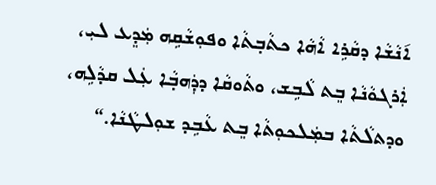ܐ݇ܢܵܫܵܐ ܕܩܵܪܹܐ ܐܵܗܵܐ ܟܬܵܒ݂ܬܵܐ ܘܦܘܼܫܵܩܹܗ ܡܲܕܸܥ ܠܝܼ، ܐܲܪܓܘܵܢܵܐ ܒܸܬ ܠܵܒܹܫ، ܘܬܵܘܩܵܐ ܕܕܲܗܒ݂ܵܐ ܥܲܠ ܩܕܵܠܹܗ، ܘܕܬܠܵܬܵܐ ܒܡܲܠܟܘܼܬܵܐ ܒܸܬ ܥܵܒܹܕ ܫܘܼܠܛܵܢܵܐ.“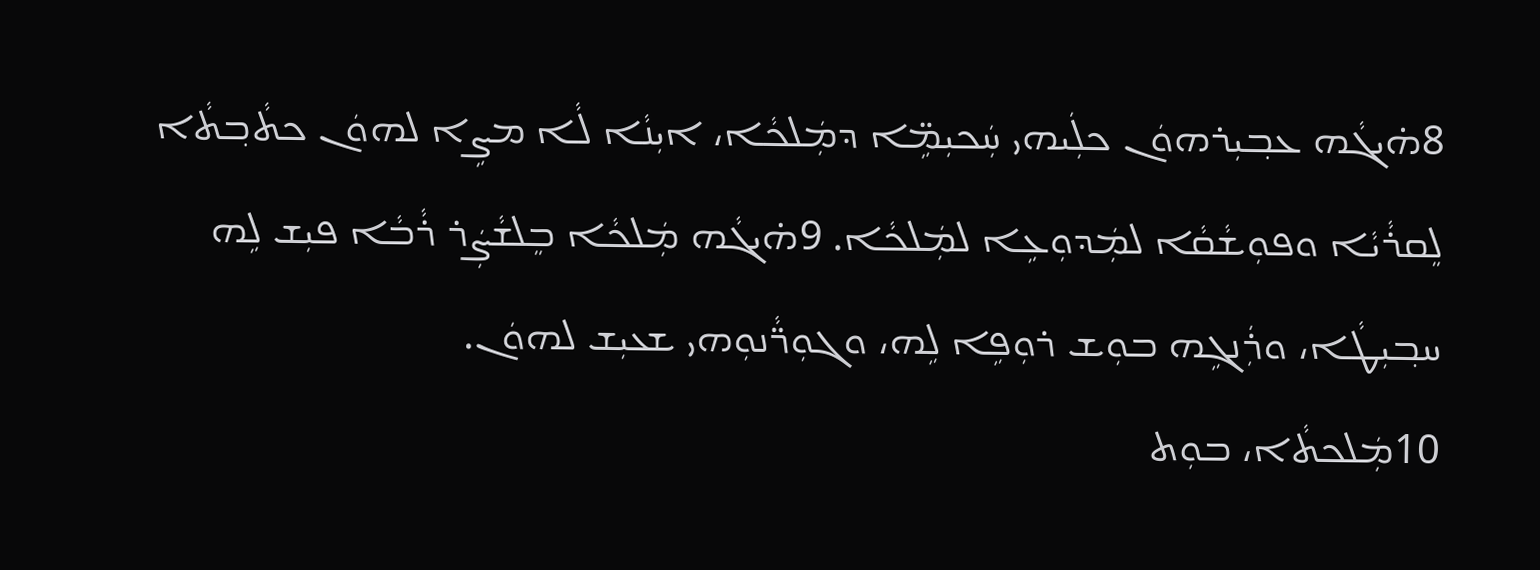8ܗ̇ܝܓܵܗ ܥܒ݂ܝܼܪܗܘܿܢ ܟܠܲܝܗܝ ܚܲܟܝܼܡܹ̈ܐ ܕܡܲܠܟܵܐ، ܐܝܼܢܵܐ ܠܵܐ ܡܨܹܐ ܠܗܘܿܢ ܟܬܵܒ݂ܬܵܐ ܠܸܩܪܵܝܵܐ ܘܦܘܼܫܵܩܵܐ ܠܡܲܕܘܼܥܹܐ ܠܡܲܠܟܵܐ. 9ܗ̇ܝܓܵܗ ܡܲܠܟܵܐ ܒܸܠܫܵܨܲܪ ܪܵܒܵܐ ܦܝܼܫ ܠܹܗ ܚܒ݂ܝܼܛܵܐ، ܘܪܲܢܓܹܗ ܒܘܼܫ ܪܘܼܦܹܐ ܠܹܗ، ܘܓܘܼܪ̈ܵܢܘܼܗܝ ܫܥܝܼܫ ܠܗܘܿܢ.
10ܡܲܠܟܬܵܐ، ܒܘܼܬ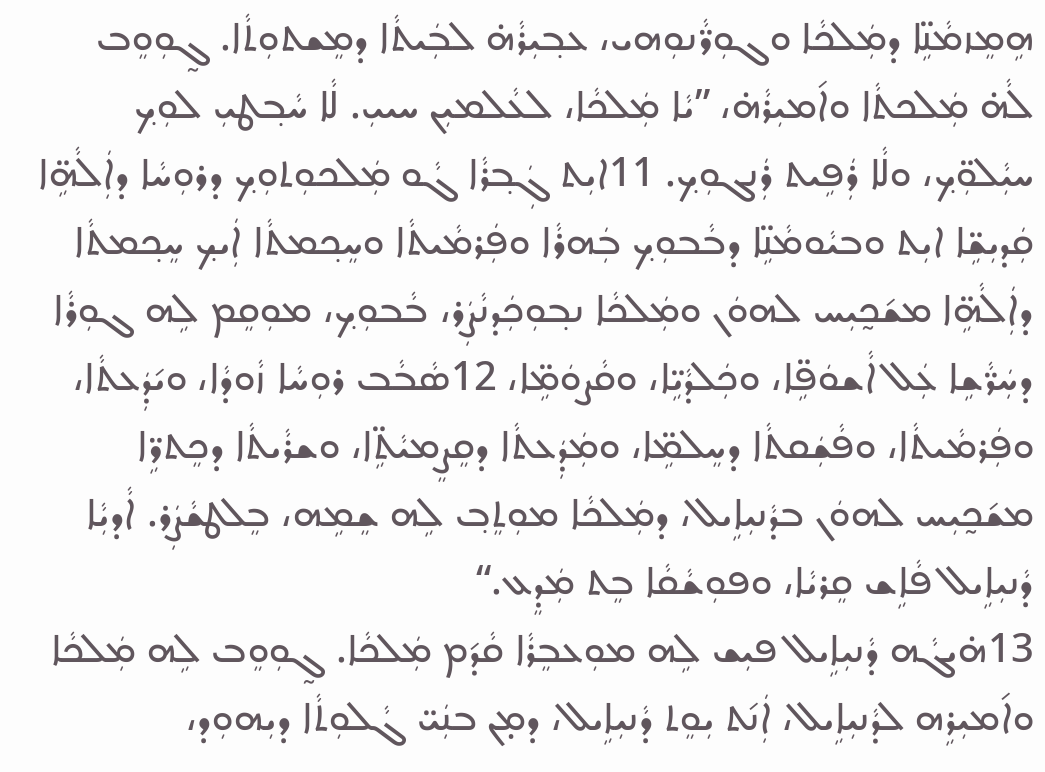ܗܹܡܸܙܡܵܢܹ̈ܐ ܕܡܲܠܟܵܐ ܘܓܘܼܪ̈ܵܢܘܼܗܝ، ܥܒ݂ܝܼܪܵܗ̇ ܠܒܲܝܬܵܐ ܕܡܸܫܬܘܼܬܵܐ. ܓ̰ܘܼܘܸܒ ܠܵܗ̇ ܡܲܠܟܬܵܐ ܘܐ݇ܡܝܼܪܵܗ̇، ”ܝܵܐ ܡܲܠܟܵܐ، ܠܥܵܠܡܝܼܢ ܚܝܝܼ. ܠܵܐ ܚܵܒ݂ܛܝܼ ܠܘܼܟ݂ ܚܝܼܵܠܘܼ̈ܟ݂، ܘܠܵܐ ܪܲܦܹܝܬ ܪܲܢܓܘܼܟ݂. 11ܐܝܼܬ ܓܲܒ݂ܪܵܐ ܓܵܘ ܡܲܠܟܘܼܬܘܼܟ݂ ܕܪܘܼܚܵܐ ܕܐܲܠܵܗܹ̈ܐ ܩܲܕܝܼܫܹ̈ܐ ܐܝܼܬ ܘܒܝܵܘܡܵܢܹ̈ܐ ܕܒܵܒܘܼܟ݂ ܒܲܗܪܵܐ ܘܦܲܪܡܵܝܬܵܐ ܘܚܸܟ݂ܡܬܵܐ ܐܲܝܟ݂ ܚܸܟ݂ܡܬܵܐ ܕܐܲܠܵܗܹ̈ܐ ܡܫ݇ܟ̰ܝܼܚ ܠܗܘܿܢ ܘܡܲܠܟܵܐ ܢܒ݂ܘܼܟܲܕܢܵܨܲܪ، ܒܵܒܘܼܟ݂، ܡܘܼܩܸܡ ܠܹܗ ܓܘܼܪܵܐ ܕܚܲܪ̈ܵܫܹܐ ܥܲܠ ܐܵܫܘܿܦܹ̈ܐ، ܘܟܲܠܕܵܝܹ̈ܐ، ܘܩܵܨܘܿܡܹ̈ܐ، 12ܣܵܒܵܒ ܪܘܼܚܵܐ ܙܵܘܕܵܐ، ܘܝ݇ܕܲܥܬܵܐ، ܘܦܲܪܡܵܝܬܵܐ، ܘܦܵܫܲܩܬܵܐ ܕܚܸܠܡܹ̈ܐ، ܘܡܲܕܲܥܬܵܐ ܕܩܸܨܸܡܝܵܬܹ̈ܐ، ܘܫܪܵܝܬܵܐ ܕܟܸܬܪܹ̈ܐ ܡܫ݇ܟ̰ܝܼܚ ܠܗܘܿܢ ܒܕܵܢܝܼܐܹܝܠ، ܕܡܲܠܟܵܐ ܡܘܼܬܸܒ݂ ܠܹܗ ܫܸܡܹܗ، ܒܸܠܛܫܵܨܲܪ. ܐܵܕܝܼܵܐ ܕܵܢܝܼܐܹܝܠ ܦܵܐܹܫ ܩܸܪܝܵܐ، ܘܦܘܼܫܵܩܵܐ ܒܸܬ ܡܲܕܸܥ.“
13ܗ̇ܝܓܵܗ ܕܵܢܝܼܐܹܝܠ ܦܝܼܫ ܠܹܗ ܡܘܼܥܒܸܪܵܐ ܩܵܕ݇ܡ ܡܲܠܟܵܐ. ܓ̰ܘܼܘܸܒ ܠܹܗ ܡܲܠܟܵܐ ܘܐ݇ܡܝܼܪܹܗ ܠܕܵܢܝܼܐܹܝܠ، ܐܲܢ݇ܬ ܝܼܘܸܬ ܕܵܢܝܼܐܹܝܠ، ܕܡ̣ܢ ܒܢܲܝ̈ ܓܵܠܘܼܬܵܐ ܕܝܼܗܘܼܕ،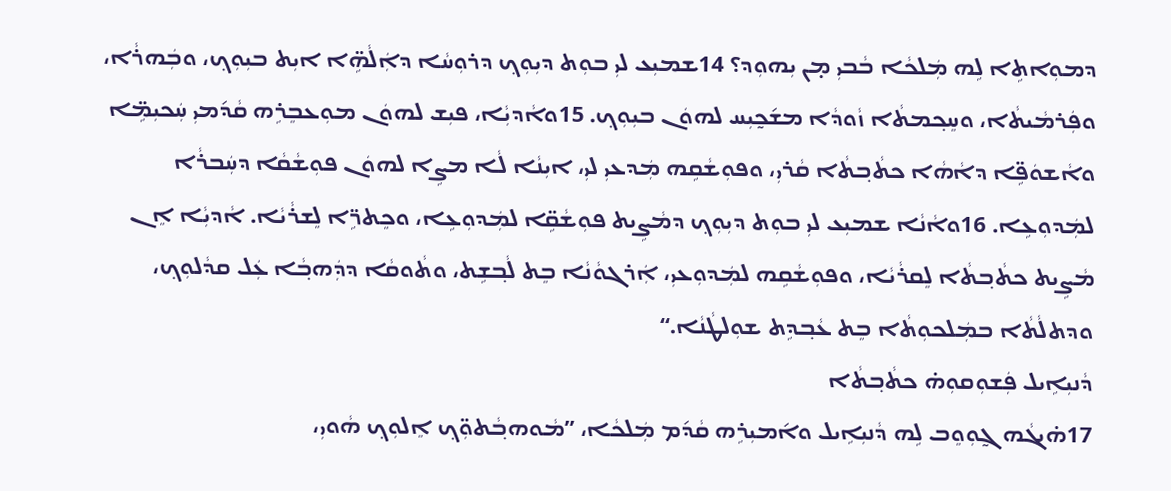ܕܡܘܼܐܬܹܐ ܠܹܗ ܡܲܠܟܵܐ ܒܵܒܝܼ ܡ̣ܢ ܝܼܗܘܼܕ؟ 14ܫܡܝܼܥ ܠܝܼ ܒܘܼܬ ܕܝܼܘܼܟ݂ ܕܪܘܼܚܵܐ ܕܐܲܠܵܗܹ̈ܐ ܐܝܼܬ ܒܝܼܘܼܟ݂، ܘܒܲܗܪܵܐ، ܘܦܲܪܡܵܝܬܵܐ، ܘܚܸܟ݂ܡܬܵܐ ܙܵܘܕܵܐ ܡܫ݇ܟ̰ܝܼܚ ܠܗܘܿܢ ܒܝܼܘܼܟ݂. 15ܘܐܵܕܝܼܵܐ، ܦܝܼܫ ܠܗܘܿܢ ܡܘܼܥܒܸܪܹܗ ܩܵܕ݇ܡܝܼ ܚܲܟܝܼܡܹ̈ܐ ܘܐܵܫܘܿܦܹ̈ܐ ܕܐܵܗܵܐ ܟܬܵܒ݂ܬܵܐ ܩܵܪܝܼ، ܘܦܘܼܫܵܩܹܗ ܡܲܕܥܝܼ ܠܝܼ، ܐܝܼܢܵܐ ܠܵܐ ܡܨܹܐ ܠܗܘܿܢ ܦܘܼܫܵܩܵܐ ܕܚܲܒܪܵܐ ܠܡܲܕܘܼܥܹܐ. 16ܘܐܵܢܵܐ ܫܡܝܼܥ ܠܝܼ ܒܘܼܬ ܕܝܼܘܼܟ݂ ܕܡܵܨܹܝܬ ܦܘܼܫܵܩܹ̈ܐ ܠܡܲܕܘܼܥܹܐ، ܘܟܸܬܪܹ̈ܐ ܠܸܫܪܵܝܵܐ. ܐܵܕܝܼܵܐ ܐܸܢ ܡܵܨܹܝܬ ܟܬܵܒ݂ܬܵܐ ܠܸܩܪܵܝܵܐ، ܘܦܘܼܫܵܩܹܗ ܠܡܲܕܘܼܥܝܼ، ܐܲܪܓܘܵܢܵܐ ܒܸܬ ܠܵܒ݂ܫܹܬ، ܘܬܵܘܩܵܐ ܕܕܲܗܒ݂ܵܐ ܥܲܠ ܩܕܵܠܘܼܟ݂، ܘܕܬܠܵܬܵܐ ܒܡܲܠܟܘܼܬܵܐ ܒܸܬ ܥܵܒ݂ܕܹܬ ܫܘܼܠܛܵܢܵܐ.“
ܕܵܢܝܼܐܹܝܠ ܦܲܫܘܼܩܘܼܗ̇ ܟܬܵܒ݂ܬܵܐ
17ܗ̇ܝܓܵܗ ܓ̰ܘܼܘܸܒ ܠܹܗ ܕܵܢܝܼܐܹܝܠ ܘܐ݇ܡܝܼܪܹܗ ܩܵܕ݇ܡ ܡܲܠܟܵܐ، ”ܡܵܘܗܒ݂ܵܬܘܼ̈ܟ݂ ܐܸܠܘܼܟ݂ ܗܵܘܝܼ،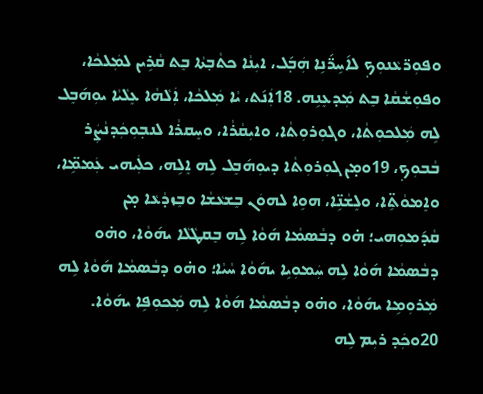ܘܦܘܼܪ̈ܥܵܢܘܼܟ݂ ܠܐ݇ܚܹܪ̈݇ܢܹܐ ܗܲܒ݂݇ܠ، ܐܝܼܢܵܐ ܟܬܵܒ݂ܬܵܐ ܒܸܬ ܩܵܪܹܝܢ ܠܡܲܠܟܵܐ، ܘܦܘܼܫܵܩܵܐ ܒܸܬ ܡܲܕܥܸܢܹܗ. 18ܐܲܢ݇ܬ، ܝܵܐ ܡܲܠܟܵܐ، ܐܲܠܵܗܵܐ ܥܸܠܵܝܵܐ ܝܘܼܗ݇ܒܸܠ ܠܹܗ ܡܲܠܟܘܼܬܵܐ، ܘܓܘܼܪܘܼܬܵܐ، ܘܐܝܼܩܵܪܵܐ، ܘܚܸܩܪܵܐ ܠܢܒ݂ܘܼܟܲܕܢܵܨܲܪ ܒܵܒܘܼܟ݂، 19ܘܡ̣ܢ ܓܘܼܪܘܼܬܵܐ ܕܝܘܼܗ݇ܒܸܠ ܠܹܗ ܐܸܠܹܗ، ܟܠܲܝܗܝ ܥܲܡܡܹ̈ܐ، ܘܐܸܡܘܵܬܹ̈ܐ، ܘܠܸܫܵܢܹ̈ܐ، ܗܘܹܐ ܠܗܘܿܢ ܒܸܫܥܵܫܵܐ ܘܒܸܙܕܵܥܵܐ ܡ̣ܢ ܩܵܕ݇ܡܘܼܗܝ؛ ܗ̇ܘ ܕܒܵܣܡܵܐ ܗ݇ܘܵܐ ܠܹܗ ܒܸܩܛܵܠܵܐ ܝܗ݇ܘܵܐ، ܘܗ̇ܘ ܕܒܵܣܡܵܐ ܗ݇ܘܵܐ ܠܹܗ ܚܲܡܘܼܝܹܐ ܝܗ݇ܘܵܐ ܚܵܝܵܐ؛ ܘܗ̇ܘ ܕܒܵܣܡܵܐ ܗ݇ܘܵܐ ܠܹܗ ܡܲܪܘܼܡܹܐ ܝܗ݇ܘܵܐ، ܘܗ̇ܘ ܕܒܵܣܡܵܐ ܗ݇ܘܵܐ ܠܹܗ ܡܲܟܘܼܦܹܐ ܝܗ݇ܘܵܐ. 20ܘܟܲܕ ܪܝܼܡ ܠܹܗ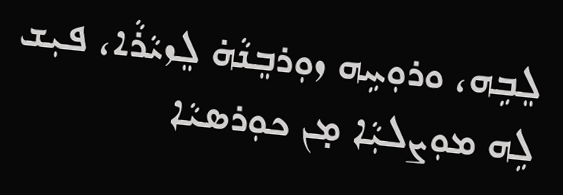ܠܸܒܹܗ، ܘܪܘܼܚܹܗ ܙܘܼܪܒܸܢܵܗ̇ ܠܸܙܝܵܪܵܐ، ܦܝܼܫ ܠܹܗ ܡܘܼܨܠܝܼܵܐ ܡ̣ܢ ܟܘܼܪܣܝܵܐ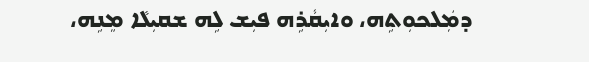ܕܡܲܠܟܘܼܬܹܗ، ܘܐܝܼܩܵܪܹܗ ܦܝܼܫ ܠܹܗ ܫܩܝܼܠܵܐ ܡܸܢܹܗ،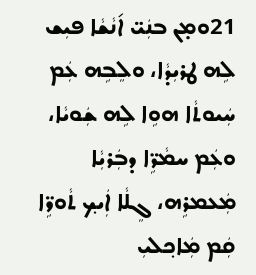21ܘܡ̣ܢ ܒܢܲܝ̈ ܐ݇ܢܵܫܵܐ ܦܝܼܫ ܠܹܗ ܛܪܝܼܕܵܐ، ܘܠܸܒܹܗ ܥܲܡ ܚܲܝܘܬܵܐ ܗܘܹܐ ܠܹܗ ܫܲܘܝܵܐ، ܘܥܲܡ ܚܡܵܪܹ̈ܐ ܕܒܲܪܝܼܵܐ ܡܲܥܡܪܹܗ، ܓܸܠܵܐ ܐܲܝܟ݂ ܬܵܘܪܹ̈ܐ ܩܲܡ ܡܲܐܟ݂ܠܝܼ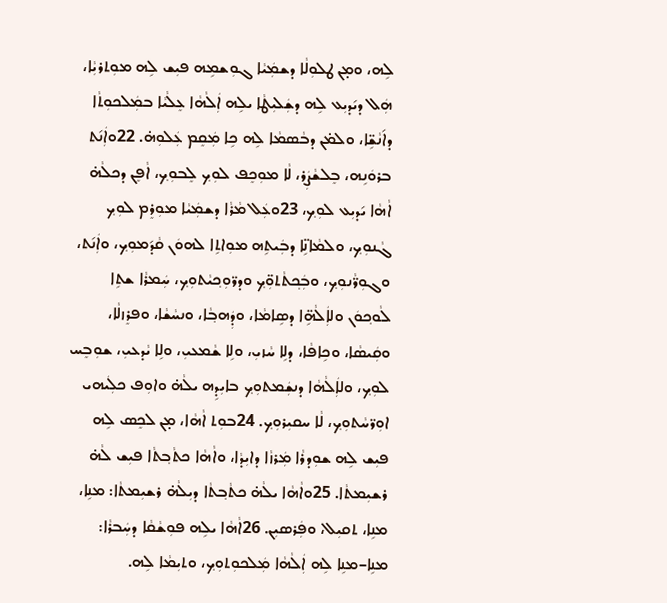ܠܹܗ، ܘܡ̣ܢ ܛܠܘܼܠܵܐ ܕܫܡܲܝܵܐ ܓܘܼܫܡܹܗ ܦܝܼܫ ܠܹܗ ܡܘܼܬܪܝܼܵܐ، ܗܲܠ ܕܝ݇ܕܝܼܥ ܠܹܗ ܕܫܲܠܝܼܛܵܐ ܝܠܹܗ ܐܲܠܵܗܵܐ ܥܸܠܵܝܵܐ ܒܡܲܠܟܘܼܬܵܐ ܕܐ݇ܢܵܫܹ̈ܐ، ܘܠܡ̇ܢ ܕܒܵܣܡܵܐ ܠܹܗ ܟܹܐ ܡܲܩܸܡ ܥܲܠܘܼܗ̇. 22ܘܐܲܢ݇ܬ ܒܪܘܿܢܹܗ، ܒܸܠܫܵܨܲܪ، ܠܵܐ ܡܘܼܟܸܦ ܠܘܼܟ݂ ܠܸܒܘܼܟ݂، ܐܵܦܸܢ ܕܟܠܵܗ̇ ܐܵܗܵܐ ܝ݇ܕܝܼܥ ܠܘܼܟ݂، 23ܘܥܲܠ ܡܵܪܵܐ ܕܫܡܲܝܵܐ ܡܘܼܪܸܡ ܠܘܼܟ݂ ܓܵܢܘܼܟ݂، ܘܠܡܵܐܢܹ̈ܐ ܕܒܲܝܬܹܗ ܡܘܼܐܬܹܐ ܠܗܘܿܢ ܩܵܕ݇ܡܘܼܟ݂، ܘܐܲܢ݇ܬ، ܘܓܘܼܪ̈ܵܢܘܼܟ݂، ܘܒܲܟ݂ܬܵܬܘܼ̈ܟ݂ ܘܕܪ̈ܘܼܟ݂ܝܵܬܘܼܟ݂، ܚܲܡܪܵܐ ܫܬܹܐ ܠܵܘܟ݂ܘܿܢ ܘܠܐܲܠܵܗܹ̈ܐ ܕܣܹܐܡܵܐ، ܘܕܲܗܒ݂ܵܐ، ܘܢܚܵܫܵܐ، ܘܦܪܸܙܠܵܐ، ܘܩܲܝܣܵܐ، ܘܟܹܐܦܵܐ، ܕܠܹܐ ܚܵܙܝܼ، ܘܠܹܐ ܫܵܡܥܝܼ، ܘܠܹܐ ܝܵܕܥܝܼ، ܫܘܼܒܸܚ ܠܘܼܟ݂، ܘܠܐܲܠܵܗܵܐ ܕܢܫܲܡܬܘܼܟ݂ ܒܐܝܼܕܹܗ ܝܠܵܗ̇ ܘܐܘܼܦ ܟܠܲܝܗܝ ܐܘܼܪ̈ܚܵܬܘܼܟ݂، ܠܵܐ ܚܩܝܼܪܘܼܟ݂. 24ܒܘܼܬ ܐܵܗܵܐ، ܡ̣ܢ ܠܟܸܣ ܠܹܗ ܦܝܼܫ ܠܹܗ ܫܘܼܕܪܵܐ ܡܲܪܙܵܐ ܕܐܝܼܕܵܐ، ܘܐܵܗܵܐ ܟܬܵܒ݂ܬܵܐ ܦܝܼܫ ܠܵܗ̇ ܪܫܝܼܡܬܵܐ. 25ܘܐܵܗܵܐ ܝܠܵܗ̇ ܟܬܵܒ݂ܬܵܐ ܕܝܼܠܵܗ̇ ܪܫܝܼܡܬܵܐ: ܡܢܹܐ، ܡܢܹܐ، ܬܩܝܼܠ، ܘܦܲܪܣܝܼܢ. 26ܐܵܗܵܐ ܝܠܹܗ ܦܘܼܫܵܩܵܐ ܕܚܲܒܪܵܐ: ܡܢܹܐ–ܡܢܹܐ ܠܹܗ ܐܲܠܵܗܵܐ ܡܲܠܟܘܼܬܘܼܟ݂، ܘܬܝܼܡܵܐ ܠܹܗ.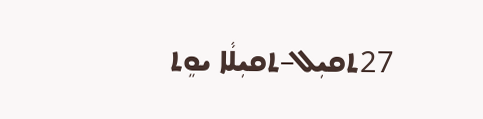27ܬܩܝܼܠ–ܬܩܝܼܠܵܐ ܝܘܸܬ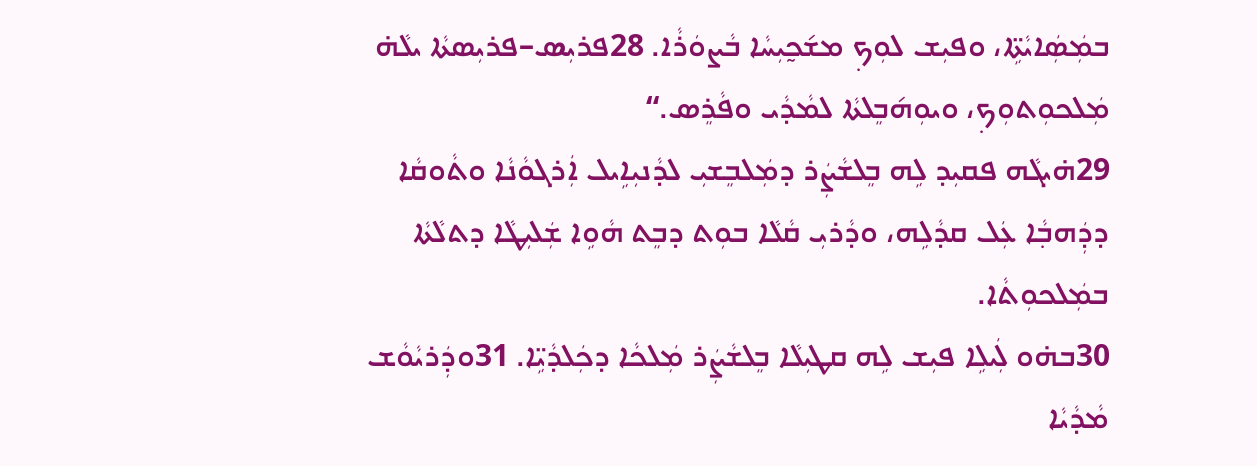ܒܡܲܣܲܐܝܵܬܹ̈ܐ، ܘܦܝܼܫ ܠܘܼܟ݂ ܡܫ݇ܟ̰ܝܼܚܵܐ ܒܵܨܘܿܪܵܐ. 28ܦܪܝܼܣ–ܦܪܝܼܣܬܵܐ ܝܠܵܗ̇ ܡܲܠܟܘܼܬܘܼܟ݂، ܘܝܘܼܗ݇ܒܸܠܬܵܐ ܠܡܵܕܵܝ ܘܦܵܪܸܣ.“
29ܗ̇ܝܓܵܗ ܦܩܝܼܕ ܠܹܗ ܒܸܠܫܵܨܲܪ ܕܡܲܠܒܸܫܝܼ ܠܕܵܢܝܼܐܹܝܠ ܐܲܪܓܘܵܢܵܐ ܘܬܵܘܩܵܐ ܕܕܲܗܒ݂ܵܐ ܥܲܠ ܩܕܵܠܹܗ، ܘܕܵܪܝܼ ܩܵܠܵܐ ܒܘܼܬ ܕܒܸܬ ܗܵܘܹܐ ܫܲܠܝܼܛܵܐ ܕܬܠܵܬܵܐ ܒܡܲܠܟܘܼܬܵܐ.
30ܒܗ̇ܘ ܠܲܝܠܹܐ ܦܝܼܫ ܠܹܗ ܩܛܝܼܠܵܐ ܒܸܠܫܵܨܲܪ ܡܲܠܟܵܐ ܕܟܲܠܕܵܝܹ̈ܐ. 31ܘܕܲܪܝܵܘܵܫ ܡܵܕܵܝܵܐ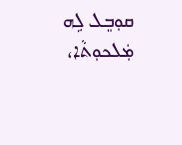ܩܘܼܒܸܠ ܠܹܗ ܡܲܠܟܘܼܬܵܐ،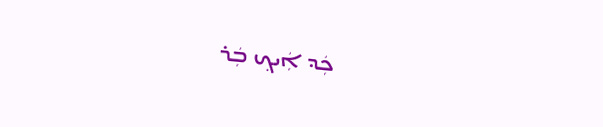ܟܲܕ ܐܲܝܟ݂ ܒܲܪ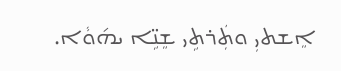ܐܸܫܬܝܼ ܘܬܲܪܬܹܝ ܫܸܢܹ̈ܐ ܝܗ݇ܘܵܐ.